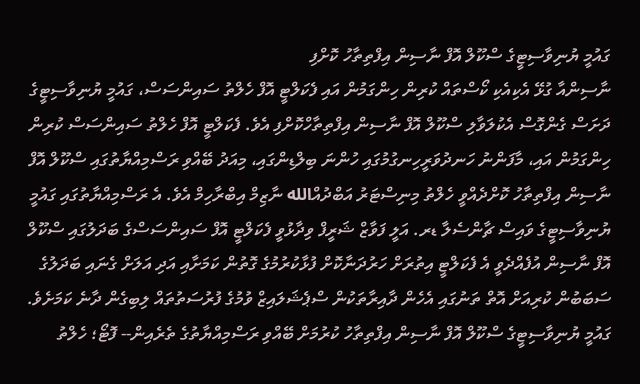ގައުމީ ޔުނިވާސިޓީގެ ސްކޫލް އޮފް ނާސިން އިފްތިތާހު ކޮށްފި
ނާސިންއާ ގުޅޭ އެކިއެކި ކޯސްތައް ކުރިން ހިންގަމުން އައި ފެކަލްޓީ އޮފް ހެލްތު ސައިންސަސް، ގައުމީ ޔުނިވާސިޓީގެ ދަށަސް ގެންގޮސް އެކުލަވާލި ސްކޫލް އޮފް ނާސިން އިފްތިތާހްކޮށްފި އެވެ. ފެކަލްޓީ އޮފް ހެލްތު ސައިންސަސް ކުރިން ހިންގަމުން އައި، މާފަންނު ހަނދުވަރީހިނގުމުގައި ހުންނަ ބިލްޑިންގައި، މިއަދު ބޭއްވި ރަސްމިއްޔާތުގައި ސްކޫލް އޮފް ނާސިން އިފްތިތާހު ކޮށްދެއްވީ ހެލްތު މިނިސްޓަރު އަބްދުއްالله ނާޒިމް އިބްރާހިމް އެވެ. އެ ރަސްމިއްޔާތުގައި ގައުމީ ޔުނިވާސިޓީގެ ވައިސް ޗާންސެލާ ޑރ. އަލީ ފަވާޒް ޝަރީފް ވިދާޅުވީ ފެކަލްޓީ އޮފް ސައިންސަސްގެ ބަދަލުގައި ސްކޫލް އޮފް ނާސިން އުފެއްދެވީ އެ ފެކަލްޓީ އިތުރަށް ހަރުދަނާކޮށް ފުޅާކުރުމުގެ ގޮތުން ކަމަށާއި އަދި އަލަށް ގެނައި ބަދަލުގެ ސަބަބުން ކުރިއަށް އޮތް ތަނުގައި އެހެން ދާއިރާތަކުން ސްޕެޝަލައިޒް ވުމުގެ ފުރުސަތުތައް ލިބިގެން ދާނެ ކަމަށެވެ. ގައުމީ ޔުނިވާސިޓީގެ ސްކޫލް އޮފް ނާސިން އިފްތިތާހު ކުރުމަށް ބޭއްވި ރަސްމިއްޔާތުގެ ތެރެއިން-- ފޮޓޯ؛ ހެލްތު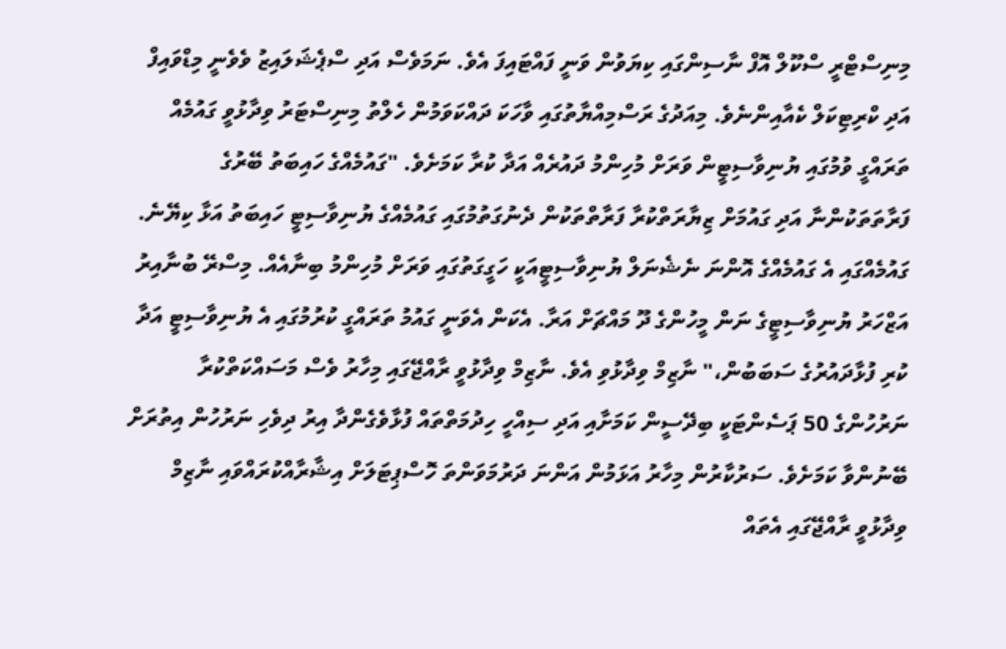މިނިސްޓްރީ ސްކޫލް އޮފް ނާސިންގައި ކިޔަވުން ވަނީ ފައްޓައިފަ އެވެ. ނަމަވެސް އަދި ސްޕެޝަލައިޒު ވެވެނީ މިޑްވައިފް އަދި ކްރިޓިކަލް ކެއާއިންނެވެ. މިއަދުގެ ރަސްމިއްޔާތުގައި ވާހަކަ ދައްކަވަމުން ހެލްތު މިނިސްޓަރު ވިދާޅުވީ ގައުމެއް ތަރައްގީ ވުމުގައި ޔުނިވާސިޓީން ވަރަށް މުހިންމު ދައުރެއް އަދާ ކުރާ ކަމަށެވެ. "ގައުމެއްގެ ހައިބަތު ބޭރުގެ ފަރާތަތަކުންނާ އަދި ގައުމަށް ޒިޔާރަތްކުރާ ފަރާތްތަކުން ދެނުގަތުމުގައި ގައުމެއްގެ ޔުނިވާސިޓީ ހައިބަތު އަޅާ ކިޔޭނެ. ގައުމެއްގައި އެ ގައުމެއްގެ އޮންނަ ނެޝެނަލް ޔުނިވާސިޓީއަކީ ހަގީގަތުގައި ވަރަށް މުހިންމު ބިނާއެއް. މިސްރޭ ބުނާއިރު އަޒްހަރު ޔުނިވާސިޓީގެ ނަން މީހުންގެ ދޫ މައްޗަށް އަރާ. އެކަން އެވަނީ ގައުމު ތަރައްގީ ކުރުމުގައި އެ ޔުނިވާސިޓީ އަދާ ކުރި ފުޅާދައުރުގެ ސަބަބުން،" ނާޒިމް ވިދާޅުވި އެވެ. ނާޒިމް ވިދާޅުވީ ރާއްޖޭގައި މިހާރު ވެސް މަސައްކަތްކުރާ ނަރުހުންގެ 50 ޕަސެންޓަކީ ބިދޭސީން ކަމަށާއި އަދި ސިއްހީ ހިދުމަތްތައް ފުޅާވެގެންދާ އިރު ދިވެހި ނަރުހުން އިތުރަށް ބޭނުންވާ ކަމަށެވެ. ސަރުކާރުން މިހާރު އަޅަމުން އަންނަ ދަރުމަވަންތަ ހޮސްޕިޓަލަށް އިޝާރާއްކުރައްވައި ނާޒިމް ވިދާޅުވީ ރާއްޖޭގައި އެތައް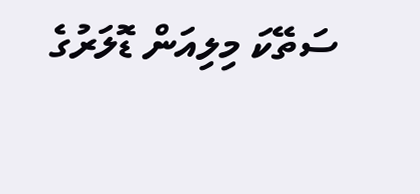ސަތޭކަ މިލިއަން ޑޮލަރުގެ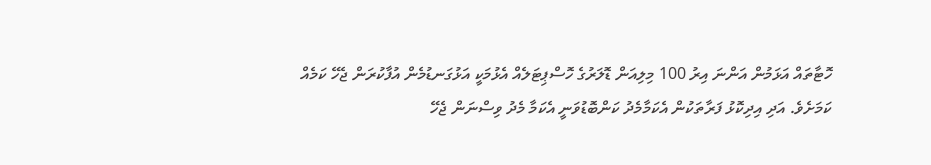ހޮޓާތައް އަޅަމުން އަންނަ އިރު 100 މިލިއަން ޑޮލަރުގެ ހޮސްޕިޓަލެއް އެޅުމަކީ އަޅުގަނޑުމެން އުފާކުރަން ޖެހޭ ކަމެއް ކަމަށެވެ. އަދި އިދިކޮޅު ފަރާތަކުން އެކަމާމެދު ކަންބޮޑުވަނީ އެކަމާ މެދު ވިސްނަން ޖެހޭ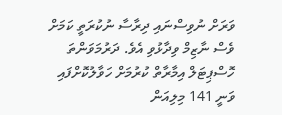ވަރަށް ނުވިސްނައި ދިރާސާ ނުކުރަތީ ކަމަށް ވެސް ނާޒިމް ވިދާޅުވި އެވެ. ދަރުމަވަންތަ ހޮސްޕިޓަލް އިމާރާތް ކުރުމަށް ހަވާލުކޮށްފައި ވަނީ 141 މިލިއަން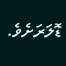ޑޮލަރަށެވެ.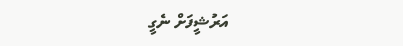އަރުޝީފަށް ނެގީ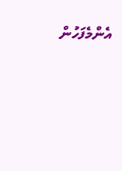އެންމެފަހުން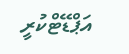އަޕްޑޭޓްކުރީ